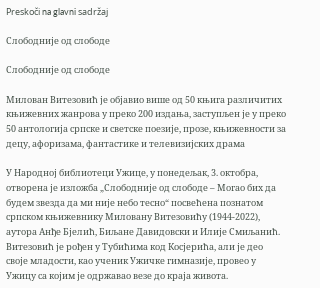Preskoči na glavni sadržaj

Слободније од слободе

Слободније од слободе

Милован Витезовић је објавио више од 50 књига различитих књижевних жанрова у преко 200 издања, заступљен је у преко 50 антологија српске и светске поезије, прозе, књижевности за децу, афоризама, фантастике и телевизијских драма

У Народној библиотеци Ужице, у понедељак, 3. октобра, отворена је изложба „Слободније од слободе – Могао бих да будем звезда да ми није небо тесно“ посвећена познатом српском књижевнику Миловану Витезовићу (1944-2022), аутора Анђе Бјелић, Биљане Давидовски и Илије Смиљанић. Витезовић је рођен у Тубићима код Косјерића, али је део своје младости, као ученик Ужичке гимназије, провео у Ужицу са којим је одржавао везе до краја живота.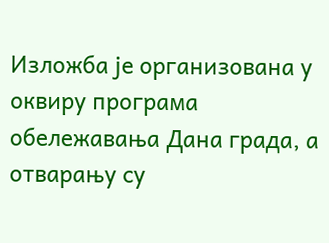Изложба је организована у оквиру програма обележавања Дана града, а отварању су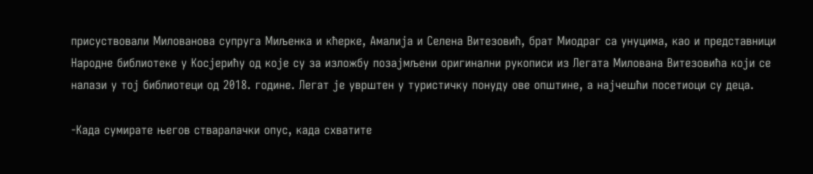присуствовали Милованова супруга Миљенка и кћерке, Амалија и Селена Витезовић, брат Миодраг са унуцима, као и представници Народне библиотеке у Косјерићу од које су за изложбу позајмљени оригинални рукописи из Легата Милована Витезовића који се налази у тој библиотеци од 2018. године. Легат је уврштен у туристичку понуду ове општине, а најчешћи посетиоци су деца.

-Када сумирате његов стваралачки опус, када схватите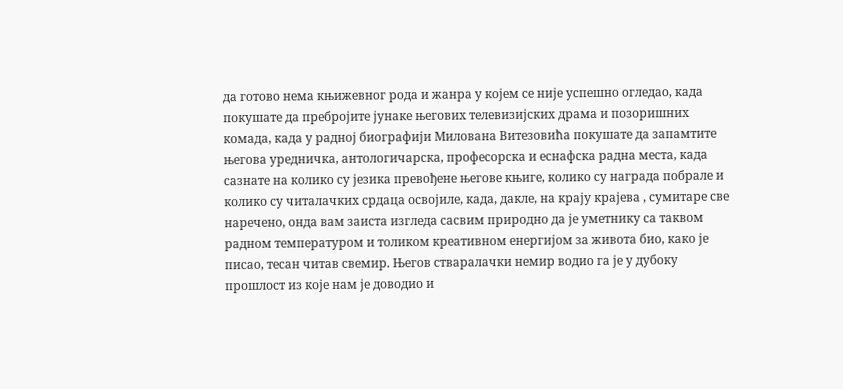да готово нема књижевног рода и жанра у којем се није успешно огледао, када покушате да пребројите јунаке његових телевизијских драма и позоришних комада, када у радној биографији Милована Витезовића покушате да запамтите његова уредничка, антологичарска, професорска и еснафска радна места, када сазнате на колико су језика превођене његове књиге, колико су награда побрале и колико су читалачких срдаца освојиле, када, дакле, на крају крајева , сумитаре све наречено, онда вам заиста изгледа сасвим природно да је уметнику са таквом радном температуром и толиком креативном енергијом за живота био, како је писао, тесан читав свемир. Његов стваралачки немир водио га је у дубоку прошлост из које нам је доводио и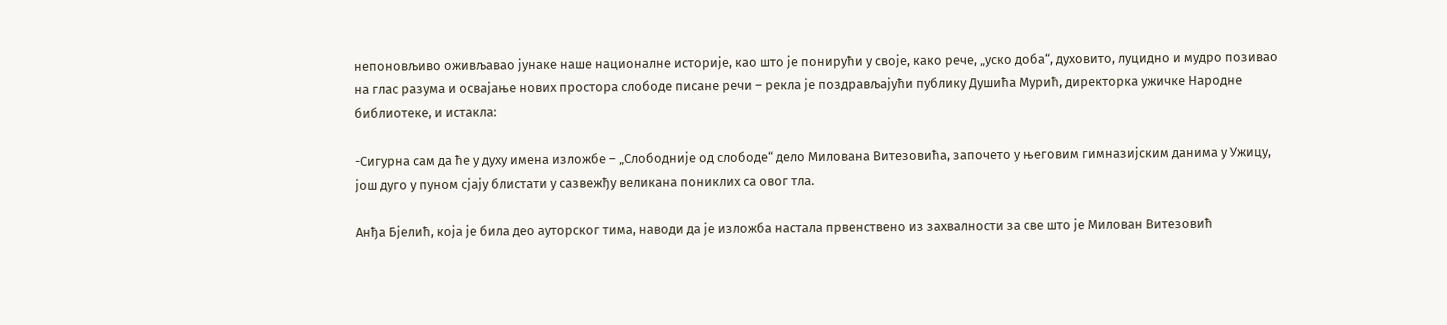непоновљиво оживљавао јунаке наше националне историје, као што је понирући у своје, како рече, „уско доба“, духовито, луцидно и мудро позивао на глас разума и освајање нових простора слободе писане речи – рекла је поздрављајући публику Душића Мурић, директорка ужичке Народне библиотеке, и истакла:

-Сигурна сам да ће у духу имена изложбе – „Слободније од слободе“ дело Милована Витезовића, започето у његовим гимназијским данима у Ужицу, још дуго у пуном сјају блистати у сазвежђу великана пониклих са овог тла.

Анђа Бјелић, која је била део ауторског тима, наводи да је изложба настала првенствено из захвалности за све што је Милован Витезовић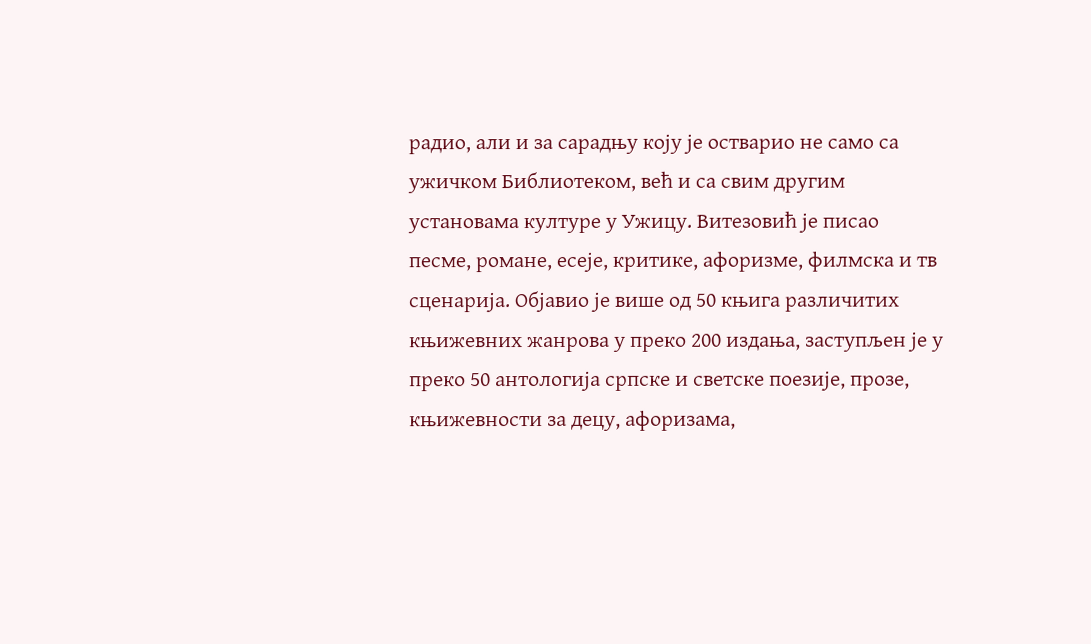радио, али и за сарадњу коју је остварио не само са ужичком Библиотеком, већ и са свим другим установама културе у Ужицу. Витезовић је писао песме, романе, есеје, критике, афоризме, филмска и тв сценарија. Објавио је више од 50 књига различитих књижевних жанрова у преко 200 издања, заступљен је у преко 50 антологија српске и светске поезије, прозе, књижевности за децу, афоризама,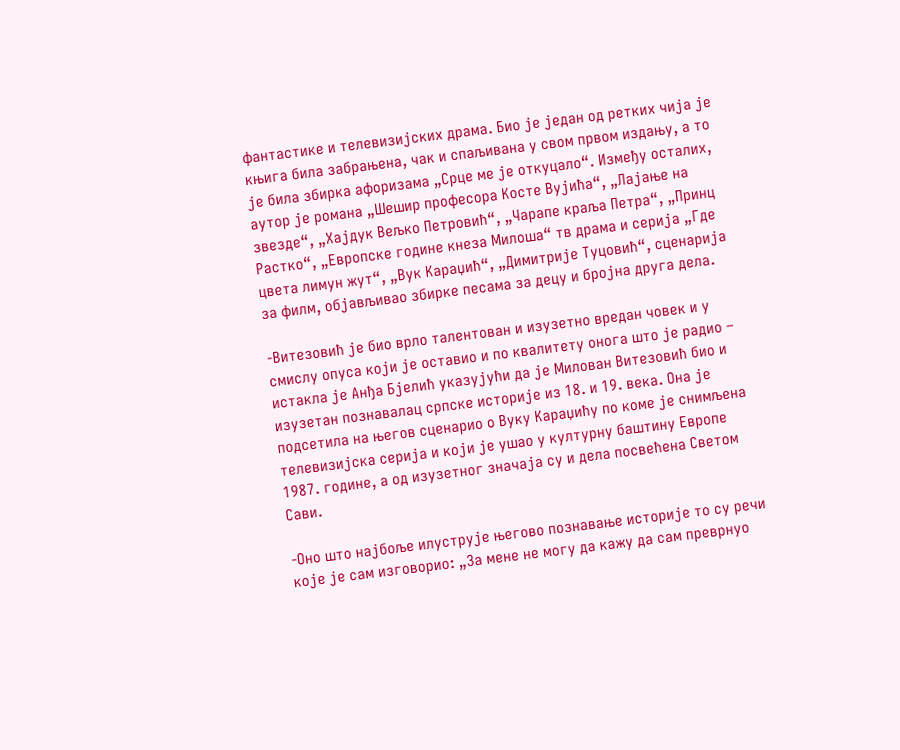фантастике и телевизијских драма. Био је један од ретких чија је књига била забрањена, чак и спаљивана у свом првом издању, а то је била збирка афоризама „Срце ме је откуцало“. Између осталих, аутор је романа „Шешир професора Косте Вујића“, „Лајање на звезде“, „Хајдук Вељко Петровић“, „Чарапе краља Петра“, „Принц Растко“, „Европске године кнеза Милоша“ тв драма и серија „Где цвета лимун жут“, „Вук Караџић“, „Димитрије Туцовић“, сценарија за филм, објављивао збирке песама за децу и бројна друга дела.

-Витезовић је био врло талентован и изузетно вредан човек и у смислу опуса који је оставио и по квалитету онога што је радио – истакла је Анђа Бјелић указујући да је Милован Витезовић био и изузетан познавалац српске историје из 18. и 19. века. Она је подсетила на његов сценарио о Вуку Караџићу по коме је снимљена телевизијска серија и који је ушао у културну баштину Европе 1987. године, а од изузетног значаја су и дела посвећена Светом Сави.

-Оно што најбоље илуструје његово познавање историје то су речи које је сам изговорио: „За мене не могу да кажу да сам преврнуо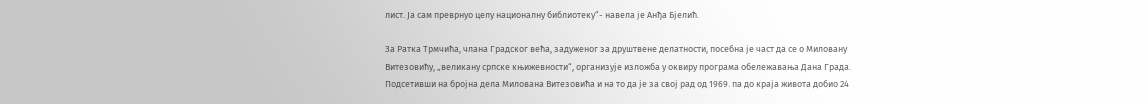лист. Ја сам преврнуо целу националну библиотеку“- навела је Анђа Бјелић.

За Ратка Трмчића, члана Градског већа, задуженог за друштвене делатности, посебна је част да се о Миловану Витезовићу, „великану српске књижевности“, организује изложба у оквиру програма обележавања Дана Града. Подсетивши на бројна дела Милована Витезовића и на то да је за свој рад од 1969. па до краја живота добио 24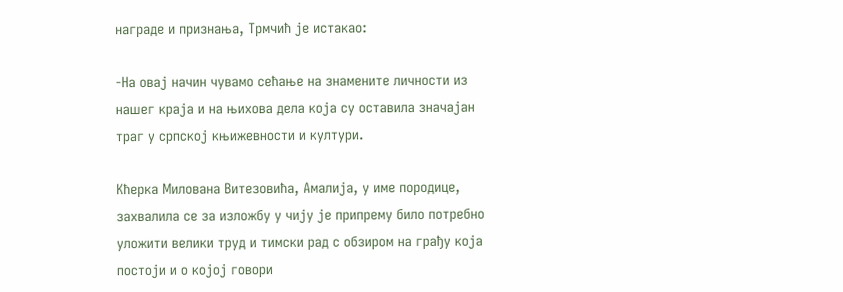награде и признања, Трмчић је истакао:

-На овај начин чувамо сећање на знамените личности из нашег краја и на њихова дела која су оставила значајан траг у српској књижевности и култури.

Кћерка Милована Витезовића, Амалија, у име породице, захвалила се за изложбу у чију је припрему било потребно уложити велики труд и тимски рад с обзиром на грађу која постоји и о којој говори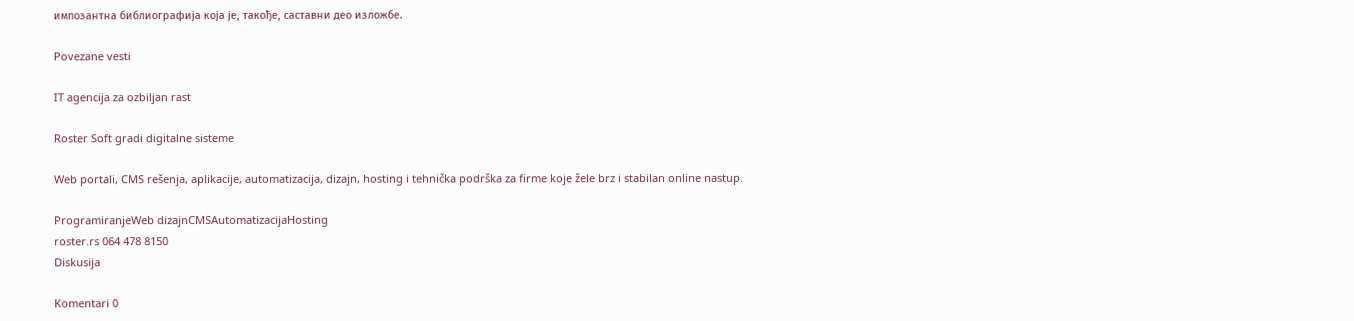импозантна библиографија која је, такође, саставни део изложбе.

Povezane vesti

IT agencija za ozbiljan rast

Roster Soft gradi digitalne sisteme

Web portali, CMS rešenja, aplikacije, automatizacija, dizajn, hosting i tehnička podrška za firme koje žele brz i stabilan online nastup.

ProgramiranjeWeb dizajnCMSAutomatizacijaHosting
roster.rs 064 478 8150
Diskusija

Komentari 0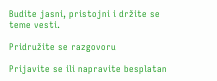Budite jasni, pristojni i držite se teme vesti.

Pridružite se razgovoru

Prijavite se ili napravite besplatan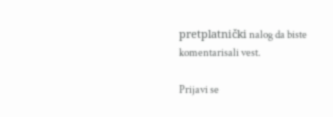pretplatnički nalog da biste komentarisali vest.

Prijavi se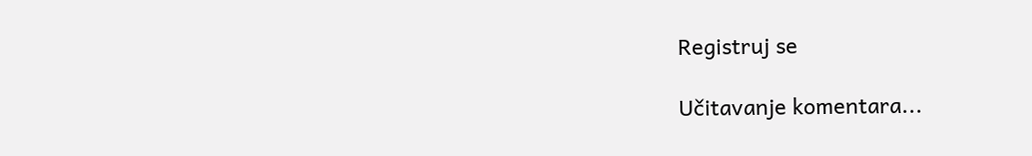Registruj se

Učitavanje komentara...